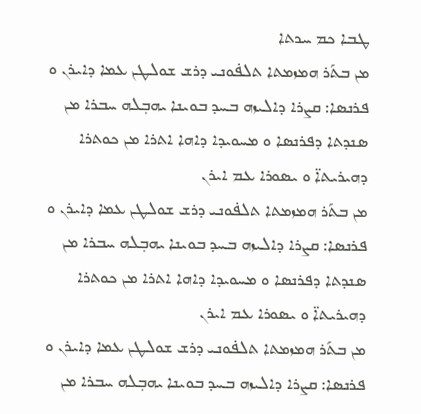ܛܒܐ ܟܡ ܚܖܬܐ
ܡܢ ܒܬܰܪ ܗܡܙܡܬܐ ܬܠܦ̇ܘܢܝ ܕܪܫ ܫܘܠܛܢ ܥܡܐ ܕܐܝܪܢ ܘ ܦܪܢܣܐ: ܩܨܪܐ ܕܐܠܝܙܗ ܒܚܕ ܒܘܝܢܐ ܝܗܒܼܠܗ ܚܒܪܐ ܡܢ ܣܢܕܬܐ ܕܦܪܢܣܐ ܘ ܡܚܘܝܕܐ ܕܐܗܐ ܐܬܪܐ ܡܢ ܟܘܬܪܐ ܕܗܝܪܝܬܐ̈ ܘ ܝܣܘܪܐ ܥܡ ܐܝܪܢ
ܡܢ ܒܬܰܪ ܗܡܙܡܬܐ ܬܠܦ̇ܘܢܝ ܕܪܫ ܫܘܠܛܢ ܥܡܐ ܕܐܝܪܢ ܘ ܦܪܢܣܐ: ܩܨܪܐ ܕܐܠܝܙܗ ܒܚܕ ܒܘܝܢܐ ܝܗܒܼܠܗ ܚܒܪܐ ܡܢ ܣܢܕܬܐ ܕܦܪܢܣܐ ܘ ܡܚܘܝܕܐ ܕܐܗܐ ܐܬܪܐ ܡܢ ܟܘܬܪܐ ܕܗܝܪܝܬܐ̈ ܘ ܝܣܘܪܐ ܥܡ ܐܝܪܢ
ܡܢ ܒܬܰܪ ܗܡܙܡܬܐ ܬܠܦ̇ܘܢܝ ܕܪܫ ܫܘܠܛܢ ܥܡܐ ܕܐܝܪܢ ܘ ܦܪܢܣܐ: ܩܨܪܐ ܕܐܠܝܙܗ ܒܚܕ ܒܘܝܢܐ ܝܗܒܼܠܗ ܚܒܪܐ ܡܢ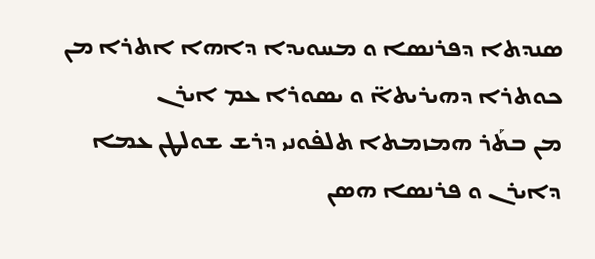ܣܢܕܬܐ ܕܦܪܢܣܐ ܘ ܡܚܘܝܕܐ ܕܐܗܐ ܐܬܪܐ ܡܢ ܟܘܬܪܐ ܕܗܝܪܝܬܐ̈ ܘ ܝܣܘܪܐ ܥܡ ܐܝܪܢ
ܡܢ ܒܬܰܪ ܗܡܙܡܬܐ ܬܠܦ̇ܘܢܝ ܕܪܫ ܫܘܠܛܢ ܥܡܐ ܕܐܝܪܢ ܘ ܦܪܢܣܐ ܗܣܢ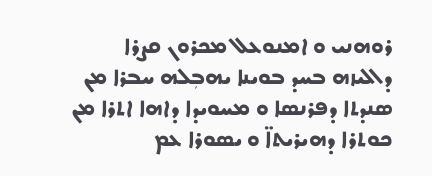ܪܘܗܢܝ ܘ ܐܡܢܘܥܠ ܡܟܪܘܢ ܩܨܪܐ ܕܐܠܝܙܗ ܒܚܕ ܒܘܝܢܐ ܝܗܒܼܠܗ ܚܒܪܐ ܡܢ ܣܢܕܬܐ ܕܦܪܢܣܐ ܘ ܡܚܘܝܕܐ ܕܐܗܐ ܐܬܪܐ ܡܢ ܟܘܬܪܐ ܕܗܝܪܝܬܐ̈ ܘ ܝܣܘܪܐ ܥܡ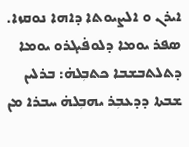ܐܝܪܢ ܘ ܐܠܨܝܘܬܐ ܕܐܗܐ ܢܘܩܙܐ.
ܣܦܪ ܝܘܡܐ ܕܠܘܦ̇ܝܓܪܘ ܝܘܡܐ ܕܬܠܬܒܫܒܐ ܟܬܒܼܠܗ̇: ܒܪܠܝܢ ܫܒܬܐ ܕܕܥܒܼܪ ܝܗܒܼܠܗ̇ ܚܒܪܐ ܡܢ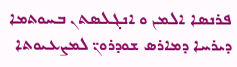ܦܪܢܣܐ ܐܠܡܢ ܘ ܐܢܓܠܣܬܢ ܒܚܘܬܡܐ ܕܝܪܚܐ ܕܡܐܪܣ ܫܘܕܪܘܢ̈ ܠܡܨܥܝܘܬܐ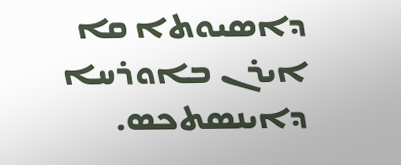ܕܐܣܝܘܬܐ ܩܐ ܐܝܪܢ ܒܐܘܪܚܐ ܕܐܝܢܣܬܟܣ.